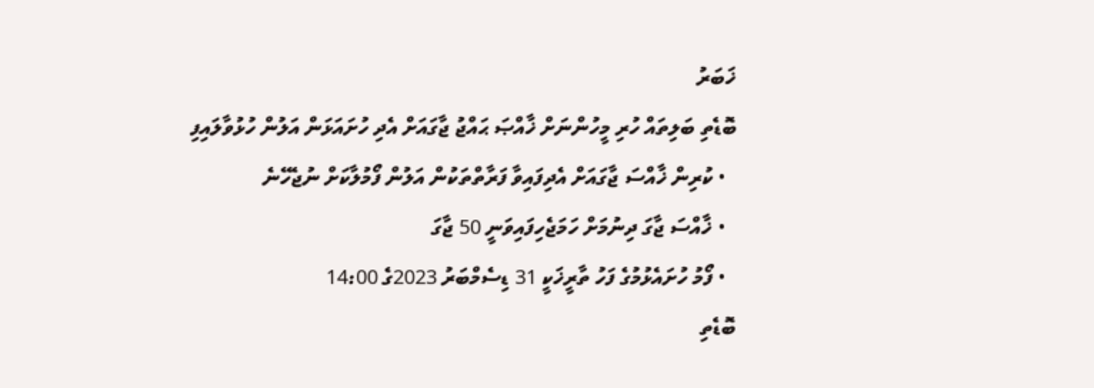ޚަބަރު
ބޮޑެތި ބަލިތައް ހުރި މީހުންނަށް ޚާއްޞަ ޙައްޖު ޖާގައަށް އެދި ހުށައަޅަން އަލުން ހުޅުވާލައިފި
  • ކުރިން ޚާއްސަ ޖާގައަށް އެދިފައިވާ ފަރާތްތަކުން އަލުން ފޯމުލާކަށް ނުޖެހޭނެ
  • ޚާއްސަ ޖާގަ ދިނުމަށް ހަމަޖެހިފައިވަނީ 50 ޖާގަ
  • ފޯމު ހުށައެޅުމުގެ ފަހު ތާރީޚަކީ 31 ޑިސެމްބަރު 2023ގެ 14:00
ބޮޑެތި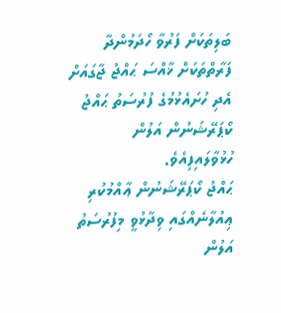ބަލިތަކަށް ފަރުވާ ހޯދަމުންދާ ފަރާތްތަކަށް ޚާއްސަ ޙައްޖު ޖާގައަށް އެދި ހުށައެޅުމުގެ ފުރުސަތު ޙައްޖު ކޯޕަރޭޝަނުން އަލުން ހުޅުވާލައިފިއެވެ.
ޙައްޖު ކޯޕަރޭޝަނުން ޢާއްމުކުރި ޢިއުލާނެއްގައި ވިދާޅުވީ މިފުރުސަތު އަލުން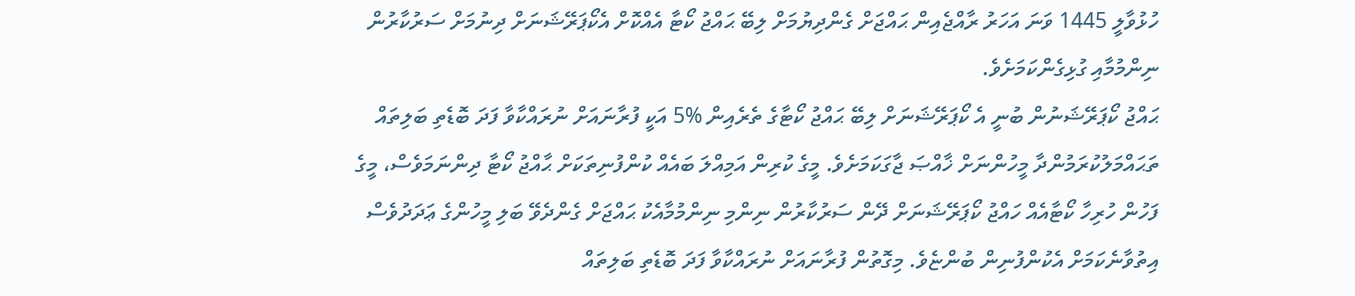ހުޅުވާލީ 1445 ވަނަ އަހަރު ރާއްޖެއިން ޙައްޖަށް ގެންދިޔުމަށް ލިބޭ ޙައްޖު ކޯޓާ އެއްކޮށް އެކޯޕަރޭޝަނަށް ދިނުމަށް ސަރުކާރުން ނިންމުމާއި ގުޅިގެންކަމަށެވެ.
ޙައްޖު ކޯޕަރޭޝަނުން ބުނީ އެ ކޯޕަރޭޝަނަށް ލިބޭ ޙައްޖު ކޯޓާގެ ތެރެއިން %5 އަކީ ފުރާނައަށް ނުރައްކާވާ ފަދަ ބޮޑެތި ބަލިތައް ތަޙައްމަލުކުރަމުންދާ މީހުންނަށް ޚާއްޞަ ޖާގަކަމަށެވެ. މީގެ ކުރިން އަމިއްލަ ބައެއް ކުންފުނިތަކަށް ޙާއްޖު ކޯޓާ ދިންނަމަވެސް، މީގެ ފަހުން ހުރިހާ ކޯޓާއެއް ހައްޖު ކޯޕަރޭޝަނަށް ދޭން ސަރުކާރުން ނިންމި ނިންމުމާއެކު ޙައްޖަށް ގެންދެވޭ ބަލި މީހުންގެ ޢަދަދުވެސް އިތުވާނެކަމަށް އެކުންފުނިން ބުންޏެވެ. މިގޮތުން ފުރާނައަށް ނުރައްކާވާ ފަދަ ބޮޑެތި ބަލިތައް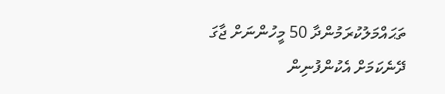ތަޙައްމަލުކުރަމުންދާ 50 މީހުންނަށް ޖާގަ ދޭނެކަމަށް އެކުންފުނިން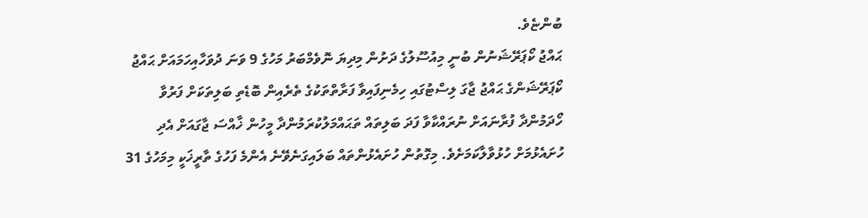ބުންޏެވެ.
ޙައްޖު ކޯޕަރޭޝަނުން ބުނީ މިއުސޫލުގެ ދަށުން މިދިޔަ ނޮވެމްބަރު މަހުގެ 9 ވަނަ ދުވަހާއިހަމައަށް ޙައްޖު ކޯޕަރޭޝަންގެ ޙައްޖު ޖާގަ ލިސްޓުގައި ހިމެނިފައިވާ ފަރާތްތަކުގެ ތެރެއިން ބޮޑެތި ބަލިތަކަށް ފަރުވާ ހޯދަމުންދާ ފުރާނައަށް ނުރައްކާވާ ފަދަ ބަލިތައް ތަޙައްމަލުކުރަމުންދާ މީހުން ޚާއްސަ ޖާގައަށް އެދި ހުށައެޅުމަށް ހުޅުވާލާކަމަށެވެ. މިގޮތުން ހުށައެޅުންތައް ބަލައިގަނެވޭނެ އެންމެ ފަހުގެ ތާރީޚަކީ މިމަހުގެ 31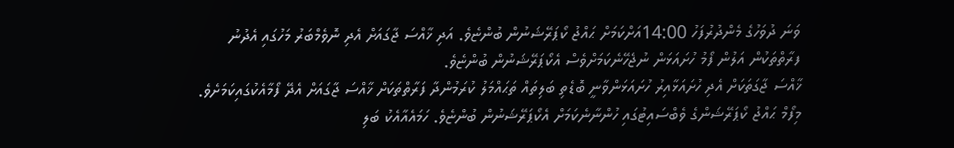ވަނަ ދުވަހުގެ މެންދުރުފަހު 14:00އަށްކަމަށް ޙައްޖު ކޯޕަރޭޝަނުން ބުންޏެވެ. އަދި ޚާއްސަ ޖާގައަށް އެދި ނޮވެމްބަރު މަހުގައި އެދުނު ފރާތްތަކުން އަލުން ފޯމު ހުށައަޅަން ނުޖެހޭނެކަމަށްވެސް އެކޯޕަރޭޝަނުން ބުންޏެވެ.
ޚާއްސަ ޖާގަތަކަށް އެދި ހުށައަޅާއިރު ހުށައަޅަންވާނީ ބޮޑެތި ބަލިތައް ތަޙައްމަލު ކުރަމުންދާ ފަރާތްތަކަށް ޚާއްސަ ޖާގައަށް އެދޭ ފޯމާއެކުގައިކަމަށެވެ. މިފޯމް ޙައްޖު ކޯޕަރޭޝަންގެ ވެބްސައިޓުގައި ހުންނާނެކަމަށް އެކޯޕަރޭޝަނުން ބުންޏެވެ. ހަމައެއާއެކު ބަލި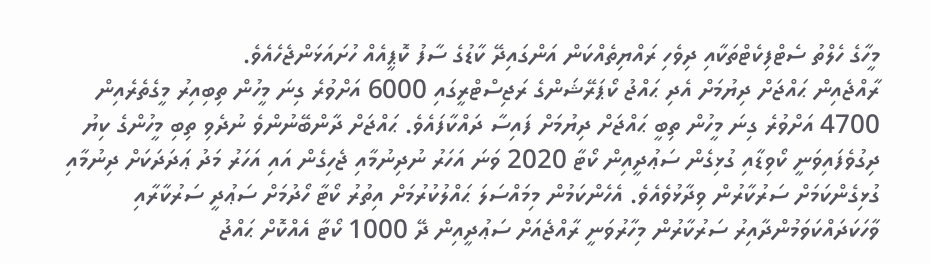މީހާގެ ހެލްތު ސެޓްފިކެޓްތަކާއި ދިވެހި ރައްޔިތެއްކަން އަންގައިދޭ ކާޑުގެ ސާފު ކޮޕީއެއް ހުށައަޅަންޖެހެއެވެ.
ރާއްޖެއިން ޙައްޖަށް ދިޔުމަށް އެދި ޙައްޖު ކޯޕަރޭޝަންގެ ރަޖިސްޓްރީގައި 6000 އަށްވުރެ ގިނަ މީހުން ތިބިއިރު މީގެތެރެއިން 4700 އަށްވުރެ ގިނަ މީހުން ތިބީ ޙައްޖަށް ދިޔުމަށް ފައިސާ ދައްކާފައެވެ. ޙައްޖަށް ދާންބޭނުންވެ ނުދެވި ތިބި މީހުންގެ ކިޔު ދިގުވެފައިވަނީ ކޯވިޑާއި ގުޅިގެން ސަޢުދީއިން ކޯޓާ 2020 ވަނަ އަހަރު ނުދިނުމާއި ޖެހިގެން އައި އަހަރު މަދު ޢަދަދަކަށް ދިނުމާއި ގުޅިގެންކަމަށް ސަރުކާރުން ވިދާޅުވެއެވެ. އެހެންކަމުން މިމައްސަލަ ޙައްލުކުރުމަށް އިތުރު ކޯޓާ ހޯދުމަށް ސަޢުދީ ސަރުކާރާއި ވާހަކަދައްކަވަމުންދާއިރު ސަރުކާރުން މިހާރުވަނީ ރާއްޖެއަށް ސަޢުދީއިން ދޭ 1000 ކޯޓާ އެއްކޮށް ޙައްޖު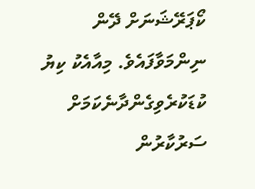ކޯޕަރޭޝަނަށް ދޭން ނިންމަވާފައެވެ. މިއާއެކު ކިޔު ކުޑަކުރެވިގެންދާނެކަމަށް ސަރުކާރުން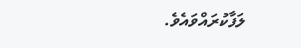ލަފާކުރައްވައެވެ.